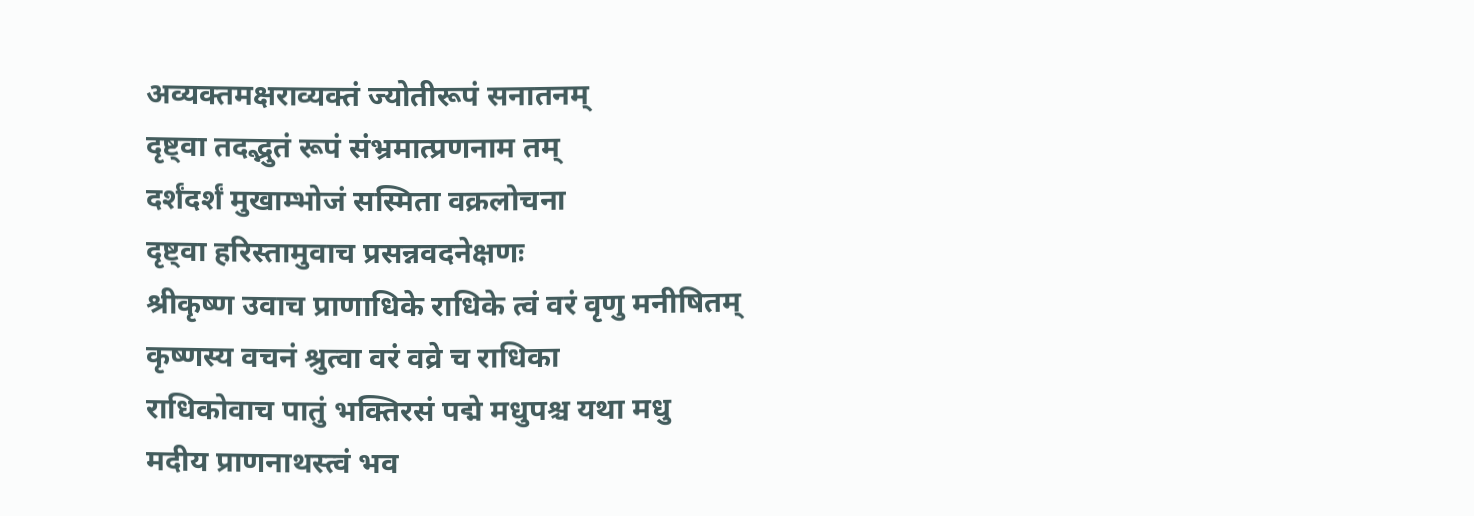अव्यक्तमक्षराव्यक्तं ज्योतीरूपं सनातनम्
दृष्ट्वा तदद्भुतं रूपं संभ्रमात्प्रणनाम तम्
दर्शंदर्शं मुखाम्भोजं सस्मिता वक्रलोचना
दृष्ट्वा हरिस्तामुवाच प्रसन्नवदनेक्षणः
श्रीकृष्ण उवाच प्राणाधिके राधिके त्वं वरं वृणु मनीषितम्
कृष्णस्य वचनं श्रुत्वा वरं वव्रे च राधिका
राधिकोवाच पातुं भक्तिरसं पद्मे मधुपश्च यथा मधु
मदीय प्राणनाथस्त्वं भव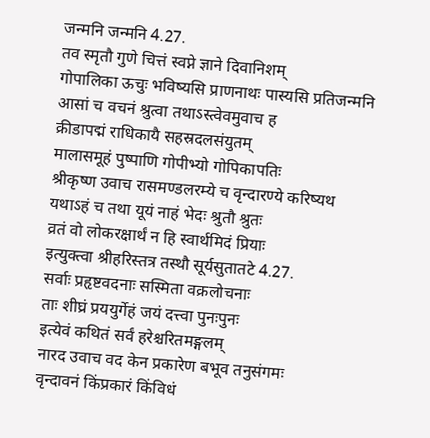जन्मनि जन्मनि 4.27.
तव स्मृतौ गुणे चित्तं स्वप्ने ज्ञाने दिवानिशम्
गोपालिका ऊचुः भविष्यसि प्राणनाथः पास्यसि प्रतिजन्मनि
आसां च वचनं श्रुत्वा तथाऽस्त्वेवमुवाच ह
क्रीडापद्मं राधिकायै सहस्रदलसंयुतम्
मालासमूहं पुष्पाणि गोपीभ्यो गोपिकापतिः
श्रीकृष्ण उवाच रासमण्डलरम्ये च वृन्दारण्ये करिष्यथ
यथाऽहं च तथा यूयं नाहं भेदः श्रुतौ श्रुतः
व्रतं वो लोकरक्षार्थं न हि स्वार्थमिदं प्रियाः
इत्युक्त्वा श्रीहरिस्तत्र तस्थौ सूर्यसुतातटे 4.27.
सर्वाः प्रहृष्टवदनाः सस्मिता वक्रलोचनाः
ताः शीघ्रं प्रययुर्गेहं जयं दत्त्वा पुनःपुनः
इत्येवं कथितं सर्वं हरेश्चरितमङ्गलम्
नारद उवाच वद केन प्रकारेण बभूव तनुसंगमः
वृन्दावनं किंप्रकारं किंविधं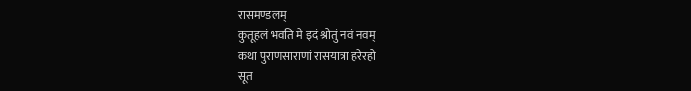रासमण्डलम्
कुतूहलं भवति मे इदं श्रोतुं नवं नवम्
कथा पुराणसाराणां रासयात्रा हरेरहो
सूत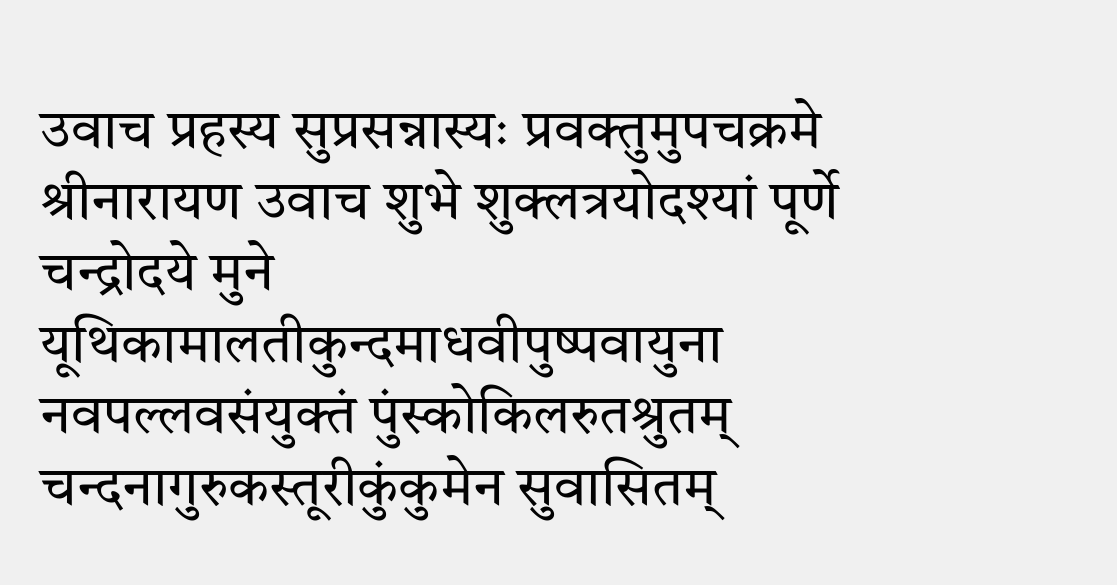उवाच प्रहस्य सुप्रसन्नास्यः प्रवक्तुमुपचक्रमे
श्रीनारायण उवाच शुभे शुक्लत्रयोदश्यां पूर्णे चन्द्रोदये मुने
यूथिकामालतीकुन्दमाधवीपुष्पवायुना
नवपल्लवसंयुक्तं पुंस्कोकिलरुतश्रुतम्
चन्दनागुरुकस्तूरीकुंकुमेन सुवासितम्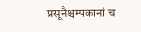प्रसूनैश्चम्पकानां च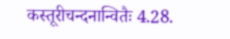कस्तूरीचन्दनान्वितैः 4.28.